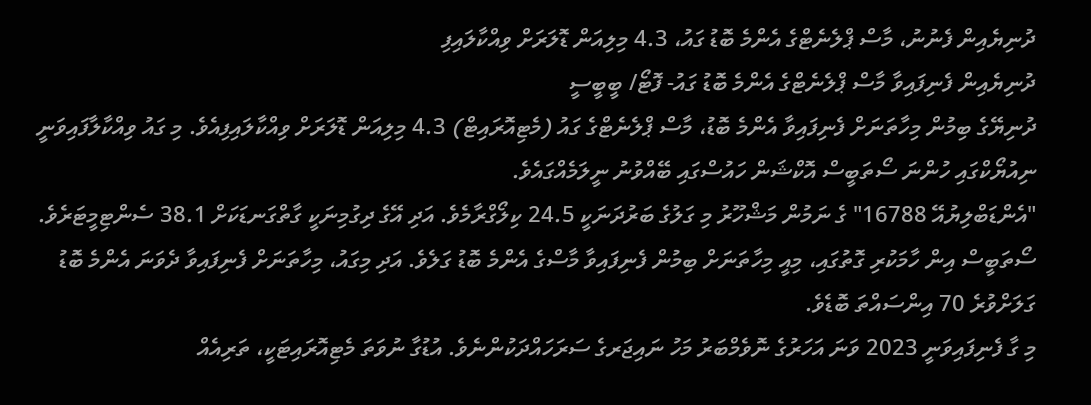ދުނިޔެއިން ފެނުނު، މާސް ޕްލެނެޓްގެ އެންމެ ބޮޑު ގައު، 4.3 މިލިއަން ޑޮލަރަށް ވިއްކާލައިފި
ދުނިޔެއިން ފެނިފައިވާ މާސް ޕްލެނެޓްގެ އެންމެ ބޮޑު ގައު- ފޮޓޯ/ ބީބީސީ
ދުނިޔޭގެ ބިމުން މިހާތަނަށް ފެނިފައިވާ އެންމެ ބޮޑު، މާސް ޕްލެނެޓްގެ ގައު (މެޓިއޮރައިޓް) 4.3 މިލިއަން ޑޮލަރަށް ވިއްކާލައިފިއެވެ. މި ގައު ވިއްކާލާފައިވަނީ ނިއުޔޯކްގައި ހުންނަ ސޯތަބީސް އޮކްޝަން ހައުސްގައި ބޭއްވުނު ނީލަމެއްގައެވެ.
"އެންޑަބްލިޔުއޭ 16788" ގެ ނަމުން މަޝްހޫރު މި ގަލުގެ ބަރުދަނަކީ 24.5 ކިލޯގްރާމެވެ. އަދި އޭގެ ދިގުމިނަކީ ގާތްގަނޑަކަށް 38.1 ސެންޓިމީޓަރެވެ. ސޯތަބީސް އިން ހާމަކުރި ގޮތުގައި، މިއީ މިހާތަނަށް ބިމުން ފެނިފައިވާ މާސްގެ އެންމެ ބޮޑު ގަލެވެ. އަދި މިގައު، މިހާތަނަށް ފެނިފައިވާ ދެވަނަ އެންމެ ބޮޑު ގަލަށްވުރެ 70 އިންސައްތަ ބޮޑެވެ.
މި ގާ ފެނިފައިވަނީ 2023 ވަނަ އަހަރުގެ ނޮވެމްބަރު މަހު ނައިޖަރގެ ސަރަހައްދަކުންނެވެ. އުޑުގާ ނުވަތަ މެޓިއޮރައިޓަކީ، ތަރިއެއް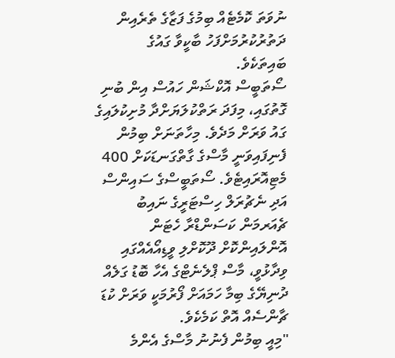ނުވަތަ ކޮމެޓެއް ބިމުގެ ފަޒާގެ ތެރެއިން ދަތުރުކުރުމަށްފަހު ބާކީވާ ގައުގެ ބައިތަކެވެ.
ސޯތަބީސް އޮކްޝަން ހައުސް އިން ބުނި ގޮތުގައި، މިފަދަ ރަތްކުލަޔަށްދާ މުށިކުލައިގެ ގައު ވަރަށް މަދެވެ. މިހާތަނަށް ބިމުން ފެނިފައިވަނީ މާސްގެ ގާތްގަނޑަކަށް 400 މެޓިއޮރައިޓެވެ. ސޯތަބީސްގެ ސައިންސް އަދި ނެޗުރަލް ހިސްޓަރީގެ ނައިބު ޗެއަރމަން ކަސަންޑްރާ ހެޓަން އޮންލައިންކޮށް ދޫކޮށްލި ވީޑިއޯއެއްގައި ވިދާޅުވީ، މާސް ޕްލެނެޓްގެ އެހާ ބޮޑު ގަލެއް ދުނިޔޭގެ ބިމާ ހަމައަށް ފޯރުމަކީ ވަރަށް ކުޑަ ޗާންސެއް އޮތް ކަމެކެވެ.
"މިއީ ބިމުން ފެނުނު މާސްގެ އެންމެ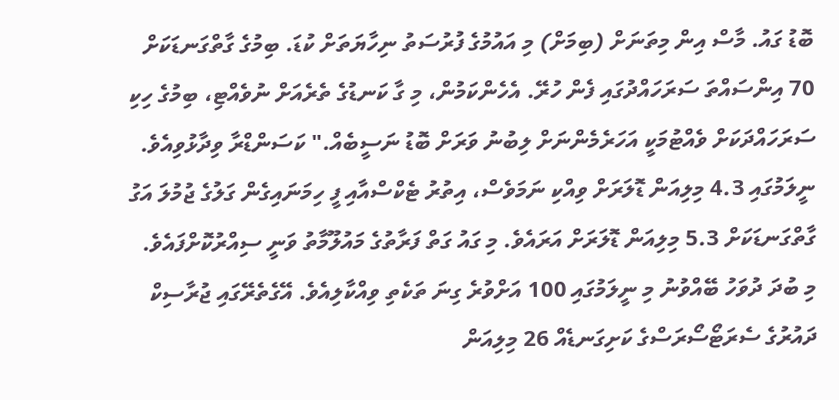ބޮޑު ގައު. މާސް އިން މިތަނަށް (ބިމަށް) މި އައުމުގެ ފުރުސަތު ނިހާޔަތަށް ކުޑަ. ބިމުގެ ގާތްގަނޑަކަށް 70 އިންސައްތަ ސަރަހައްދުގައި ފެން ހުރޭ. އެހެންކަމުން، މި ގާ ކަނޑުގެ ތެރެއަށް ނުވެއްޓި، ބިމުގެ ހިކި ސަރަހައްދަކަށް ވެއްޓުމަކީ އަހަރެމެންނަށް ލިބުނު ވަރަށް ބޮޑު ނަސީބެއް." ކަސަންޑްރާ ވިދާޅުވިއެވެ.
ނީލަމުގައި 4.3 މިލިއަން ޑޮލަރަށް ވިއްކި ނަމަވެސް، އިތުރު ޓެކްސްއާއި ފީ ހިމަނައިގެން ގަލުގެ ޖުމުލަ އަގު ގާތްގަނޑަކަށް 5.3 މިލިއަން ޑޮލަރަށް އަރައެވެ. މި ގައު ގަތް ފަރާތުގެ މައުލޫމާތު ވަނީ ސިއްރުކޮށްފައެވެ.
މި ބުދަ ދުވަހު ބޭއްވުނު މި ނީލަމުގައި 100 އަށްވުރެ ގިނަ ތަކެތި ވިއްކާލިއެވެ. އޭގެތެރޭގައި ޖުރާސިކް ދައުރުގެ ސެރަޓޯސޯރަސްގެ ކަށިގަނޑެއް 26 މިލިއަން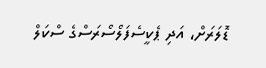ޑޮލަރަށް، އަދި ޕެކީސެފަލޯސޯރަސްގެ ސްކަލް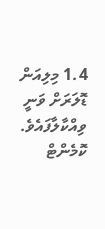1.4 މިލިއަން ޑޮލަރަށް ވަނީ ވިއްކާލާފައެވެ.
ކޮމެންޓް